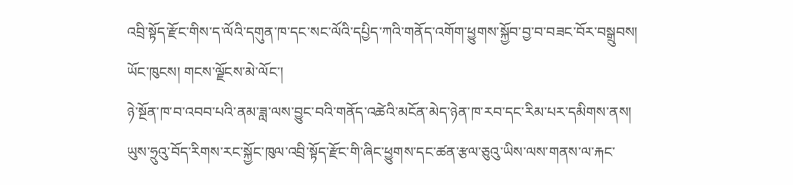འབྲི་སྟོད་རྫོང་གིས་ད་ལོའི་དགུན་ཁ་དང་སང་ལོའི་དཔྱིད་ཀའི་གནོད་འགོག་ཕྱུགས་སྐྱོབ་བྱ་བ་བཟང་བོར་བསྒྲུབས།
ཡོང་ཁུངས། གངས་ལྗོངས་མེ་ལོང་།
ཉེ་སྔོན་ཁ་བ་འབབ་པའི་ནམ་ཟླ་ལས་བྱུང་བའི་གནོད་འཚེའི་མངོན་མེད་ཉེན་ཁ་རབ་དང་རིམ་པར་དམིགས་ནས། ཡུས་ཧྲུའུ་བོད་རིགས་རང་སྐྱོང་ཁུལ་འབྲི་སྟོད་རྫོང་གི་ཞིང་ཕྱུགས་དང་ཚན་རྩལ་ཅུའུ་ཡིས་ལས་གནས་ལ་རྐང་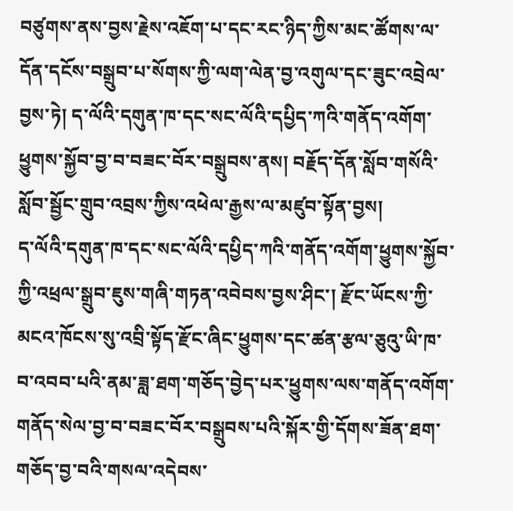བཙུགས་ནས་བྱས་རྗེས་འཇོག་པ་དང་རང་ཉིད་ཀྱིས་མང་ཚོགས་ལ་དོན་དངོས་བསྒྲུབ་པ་སོགས་ཀྱི་ལག་ལེན་བྱ་འགུལ་དང་ཟུང་འབྲེལ་བྱས་ཏེ། ད་ལོའི་དགུན་ཁ་དང་སང་ལོའི་དཔྱིད་ཀའི་གནོད་འགོག་ཕྱུགས་སྐྱོབ་བྱ་བ་བཟང་བོར་བསྒྲུབས་ནས། བརྗོད་དོན་སློབ་གསོའི་སློབ་སྦྱོང་གྲུབ་འབྲས་ཀྱིས་འཕེལ་རྒྱས་ལ་མཛུབ་སྟོན་བྱས།
ད་ལོའི་དགུན་ཁ་དང་སང་ལོའི་དཔྱིད་ཀའི་གནོད་འགོག་ཕྱུགས་སྐྱོབ་ཀྱི་འཕྲལ་སྒྲུབ་ཇུས་གཞི་གཏན་འབེབས་བྱས་ཤིང་། རྫོང་ཡོངས་ཀྱི་མངའ་ཁོངས་སུ་འབྲི་སྟོད་རྫོང་ཞིང་ཕྱུགས་དང་ཚན་རྩལ་ཅུའུ་ཡི་ཁ་བ་འབབ་པའི་ནམ་ཟླ་ཐག་གཅོད་བྱེད་པར་ཕྱུགས་ལས་གནོད་འགོག་གནོད་སེལ་བྱ་བ་བཟང་བོར་བསྒྲུབས་པའི་སྐོར་གྱི་དོགས་ཟོན་ཐག་གཅོད་བྱ་བའི་གསལ་འདེབས་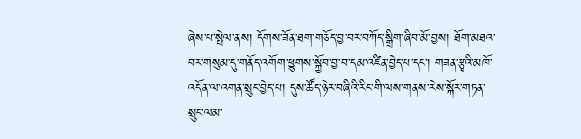ཞེས་པ་སྤེལ་ནས། དོགས་ཟོན་ཐག་གཅོད་བྱ་བར་བཀོད་སྒྲིག་ཞིབ་མོ་བྱས། ཐོག་མཐའ་བར་གསུམ་དུ་གནོད་འགོག་ཕྱུགས་སྐྱོབ་བྱ་བ་དམ་འཛིན་བྱེད་པ་དང་། གཟན་རྩྭའི་མཁོ་འདོན་ལ་འགན་སྲུང་བྱེད་པ། དུས་ཚོད་ཉེར་བཞིའི་རིང་གི་ལས་གནས་རེས་སྐོར་གཏན་སྲུང་ལམ་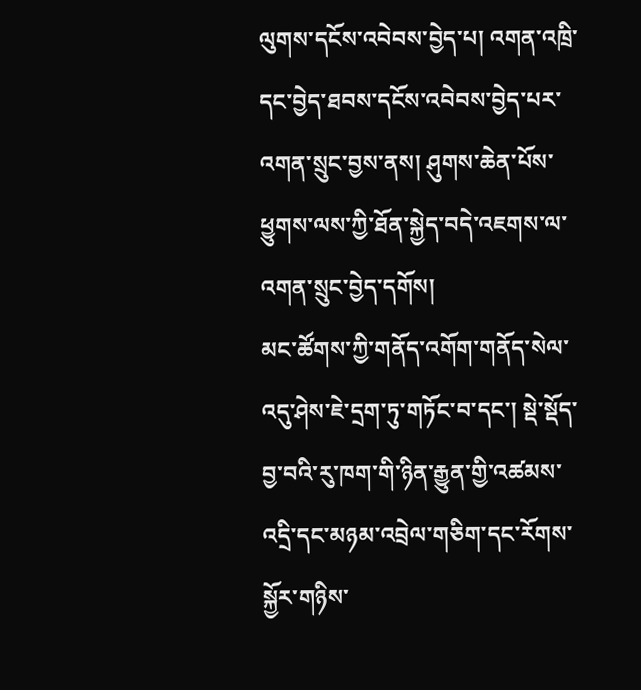ལུགས་དངོས་འབེབས་བྱེད་པ། འགན་འཁྲི་དང་བྱེད་ཐབས་དངོས་འབེབས་བྱེད་པར་འགན་སྲུང་བྱས་ནས། ཤུགས་ཆེན་པོས་ཕྱུགས་ལས་ཀྱི་ཐོན་སྐྱེད་བདེ་འཇགས་ལ་འགན་སྲུང་བྱེད་དགོས།
མང་ཚོགས་ཀྱི་གནོད་འགོག་གནོད་སེལ་འདུ་ཤེས་ཇེ་དྲག་ཏུ་གཏོང་བ་དང་། སྡེ་སྡོད་བྱ་བའི་རུ་ཁག་གི་ཉིན་རྒྱུན་གྱི་འཚམས་འདྲི་དང་མཉམ་འབྲེལ་གཅིག་དང་རོགས་སྐྱོར་གཉིས་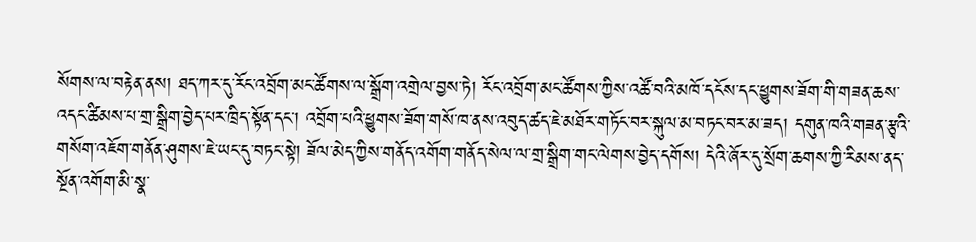སོགས་ལ་བརྟེན་ནས། ཐད་ཀར་དུ་རོང་འབྲོག་མང་ཚོགས་ལ་སྒྲོག་འགྲེལ་བྱས་ཏེ། རོང་འབྲོག་མང་ཚོགས་ཀྱིས་འཚོ་བའི་མཁོ་དངོས་དང་ཕྱུགས་ཟོག་གི་གཟན་ཆས་འདང་ཚིམས་པ་གྲ་སྒྲིག་བྱེད་པར་ཁྲིད་སྟོན་དང་། འབྲོག་པའི་ཕྱུགས་ཟོག་གསོ་ཁ་ནས་འབུད་ཚད་ཇེ་མཐོར་གཏོང་བར་སྐུལ་མ་བཏང་བར་མ་ཟད། དགུན་ཁའི་གཟན་རྩྭའི་གསོག་འཇོག་གནོན་ཤུགས་ཇེ་ཡང་དུ་བཏང་སྟེ། ཟོལ་མེད་ཀྱིས་གནོད་འགོག་གནོད་སེལ་ལ་གྲ་སྒྲིག་གང་ལེགས་བྱེད་དགོས། དེའི་ཞོར་དུ་སྲོག་ཆགས་ཀྱི་རིམས་ནད་སྔོན་འགོག་མི་སྣ་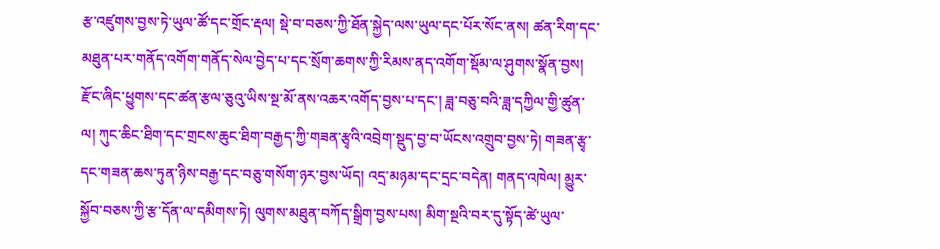རྩ་འཛུགས་བྱས་ཏེ་ཡུལ་ཚོ་དང་གྲོང་རྡལ། སྡེ་བ་བཅས་ཀྱི་ཐོན་སྐྱེད་ལས་ཡུལ་དང་པོར་སོང་ནས། ཚན་རིག་དང་མཐུན་པར་གནོད་འགོག་གནོད་སེལ་བྱེད་པ་དང་སྲོག་ཆགས་ཀྱི་རིམས་ནད་འགོག་སྡོམ་ལ་ཤུགས་སྣོན་བྱས། རྫོང་ཞིང་ཕྱུགས་དང་ཚན་རྩལ་ཅུའུ་ཡིས་སྔ་མོ་ནས་འཆར་འགོད་བྱས་པ་དང་། ཟླ་བཅུ་བའི་ཟླ་དཀྱིལ་གྱི་ཚུན་ལ། ཀུང་ཆིང་ཐིག་དང་གྲངས་ཆུང་ཐིག་བརྒྱད་ཀྱི་གཟན་རྩྭའི་འབྲེག་སྡུད་བྱ་བ་ཡོངས་འགྲུབ་བྱས་ཏེ། གཟན་རྩྭ་དང་གཟན་ཆས་ཏུན་ཉིས་བརྒྱ་དང་བཅུ་གསོག་ཉར་བྱས་ཡོད། འདྲ་མཉམ་དང་དྲང་བདེན། གནད་འཁེལ། མྱུར་སྐྱོབ་བཅས་ཀྱི་རྩ་དོན་ལ་དམིགས་ཏེ། ལུགས་མཐུན་བཀོད་སྒྲིག་བྱས་པས། མིག་སྔའི་བར་དུ་སྟོད་ཚེ་ཡུལ་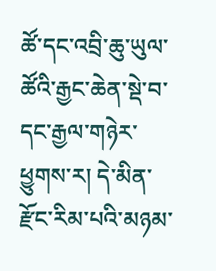ཚོ་དང་འབྲི་ཆུ་ཡུལ་ཚོའི་རྒྱང་ཆེན་སྡེ་བ་དང་རྒྱལ་གཉེར་ཕྱུགས་ར། དེ་མིན་རྫོང་རིམ་པའི་མཉམ་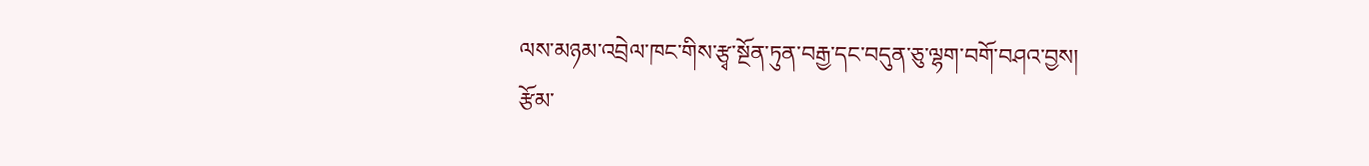ལས་མཉམ་འབྲེལ་ཁང་གིས་རྩྭ་སྔོན་ཏུན་བརྒྱ་དང་བདུན་ཅུ་ལྷག་བགོ་བཤའ་བྱས།
རྩོམ་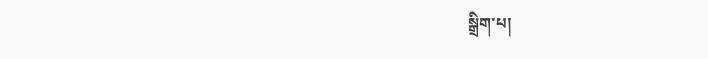སྒྲིག་པ།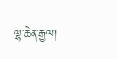ལྷ་ཆེན་རྒྱལ།